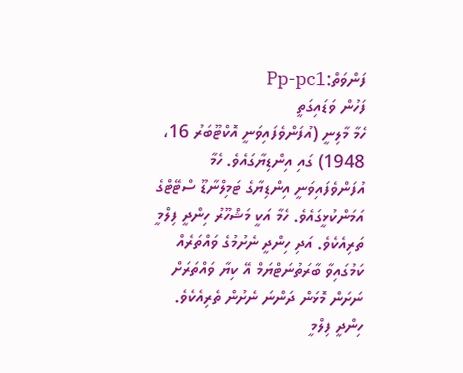ފަންވަތް:Pp-pc1
ފަހުން ވަޑައިގަތީ
ހެމާ މާލިނީ (އުފަންވެފައިވަނީ އޮކްޓޫބަރު 16، 1948) ގައި އިންޑިޔާގައެވެ. ހެމާ އުފަންވެފައިވަނީ އިންޑިޔާގެ ޓަމިލްނާޑޫ ސްޓޭޓްގެ އަމަންކުޅީގައެވެ. ހެމާ އަކީ މަޝްހޫރު ހިންދީ ފިލްމީ ތަރިއެކެވެ. އަދި ހިންދީ ނެށުމުގެ ވައްތަރެއް ކަމުގައިވާ ބާރަތުނަޓްޔަމް އޭ ކިޔާ ވައްތަރަށް ނަށަން މޮޅަން ދަންނަ ނެށުން ތެރިއެކެވެ.
ހިންދީ ފިލްމީ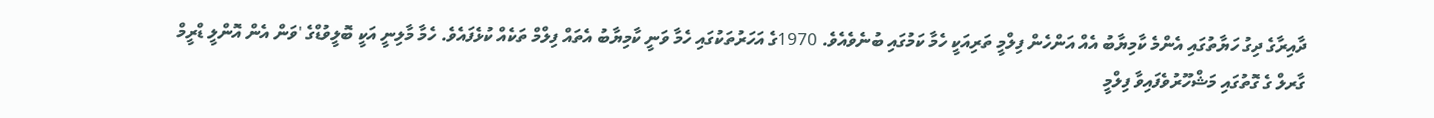ދާއިރާގެ ދިގު ހަޔާތުގައި އެންމެ ކާމިޔާބު އެއް އަންހެން ފިލްމީ ތަރިއަކީ ހެމާ ކަމުގައި ބުނެވެއެވެ. 1970ގެ އަހަރުތަކުގައި ހެމާ ވަނީ ކާމިޔާބު އެތައް ފިލްމް ތަކެއް ކުޅެފައެވެ. ހެމާ މާލިނީ އަކީ ބޮލީވުޑްގެ 'ވަން އެން އޮންލީ ޑްރީމް ގާރލް ގެ ގޮތުގައި މަޝްހޫރުވެފައިވާ ފިލްމީ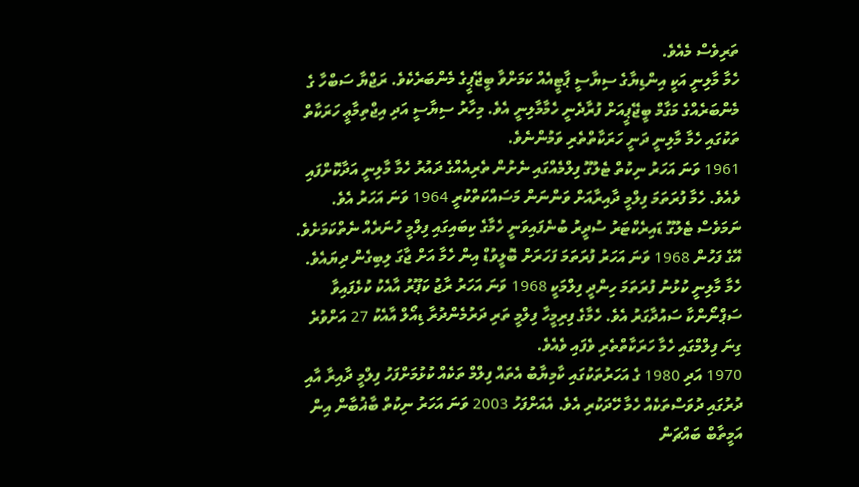ތަރިވެސް މެއެވެ.
ހެމާ މާލިނީ އަކީ އިންޑިޔާގެ ސިޔާސީ ޕާޓީއެއް ކަމަށްވާ ބީޖޭޕީގެ މެންބަރެކެވެ. ރަޖްޔާ ސަބްހާ ގެ މެންބަރެއްގެ މަގާމް ބީޖޭޕީއަށް ފުރާދެނީ ހެމާމާލިނީ އެވެ. މިހާރު ސިޔާސީ އަދި އިޖްތިމާޢީ ހަރަކާތް ތަކުގައި ހެމާ މާލިނީ ދަނީ ހަރަކާތްތެރި ވަމުންނެވެ.
1961 ވަނަ އަހަރު ނިކުތް ޓެލުގޫ ފިލްމެއްގައި ނެށުން ތެރިއެއްގެ ދައުރު ހެމާ މާލިނީ އަދާކޮށްފައި ވެއެވެ. ހެމާ ފުރަތަމަ ފިލްމީ ދާއިރާއަށް ވަންނަން މަސައްކަތްކުރީ 1964 ވަނަ އަހަރު އެވެ. ނަމަވެސް ޓެލުގޫ ޑައިރެކްޓަރު ސުދީރު ބުނެފައިވަނީ ހެމާގެ ކިބައިގައި ފިލްމީ ހުނަރެއް ނެތްކަމަށެވެ. އޭގެ ފަހުން 1968 ވަނަ އަހަރު ފުރަތަމަ ފަހަރަށް ބޮލީވުޑް އިން ހެމާ އަށް ޖާގަ ލިބިގެން ދިޔައެވެ. ހެމާ މާލިނީ ކުޅުނު ފުރަތަމަ ހިންދީ ފިލްމަކީ 1968 ވަނަ އަހަރު ރާޖު ކަޕޫރު އާއެކު ކުޅެފައިވާ ސަޕްނޯންކާ ސައުދާގަރު އެވެ. ހެމާގެ ފިރިމީހާ ފިލްމީ ތަރި ދަރުމެންދުރާ ޑިއޯލް އާއެކު 27 އަށްވުރެ ގިނަ ފިލްމްގައި ހެމާ ހަރަކާތްތެރި ވެފައި ވެއެވެ.
1970 އަދި 1980 ގެ އަހަރުތަކުގައި ކާމިޔާބު އެތައް ފިލްމް ތަކެއް ކުޅުމަށްފަހު ފިލްމީ ދާއިރާ އާއި ދުރުގައި ދުވަސްތަކެއް ހެމާ ހޭދަކުރި އެވެ. އެއަށްފަހު 2003 ވަނަ އަހަރު ނިކުތް ބާޣުބާން އިން އަމީތާބް ބައްޗަން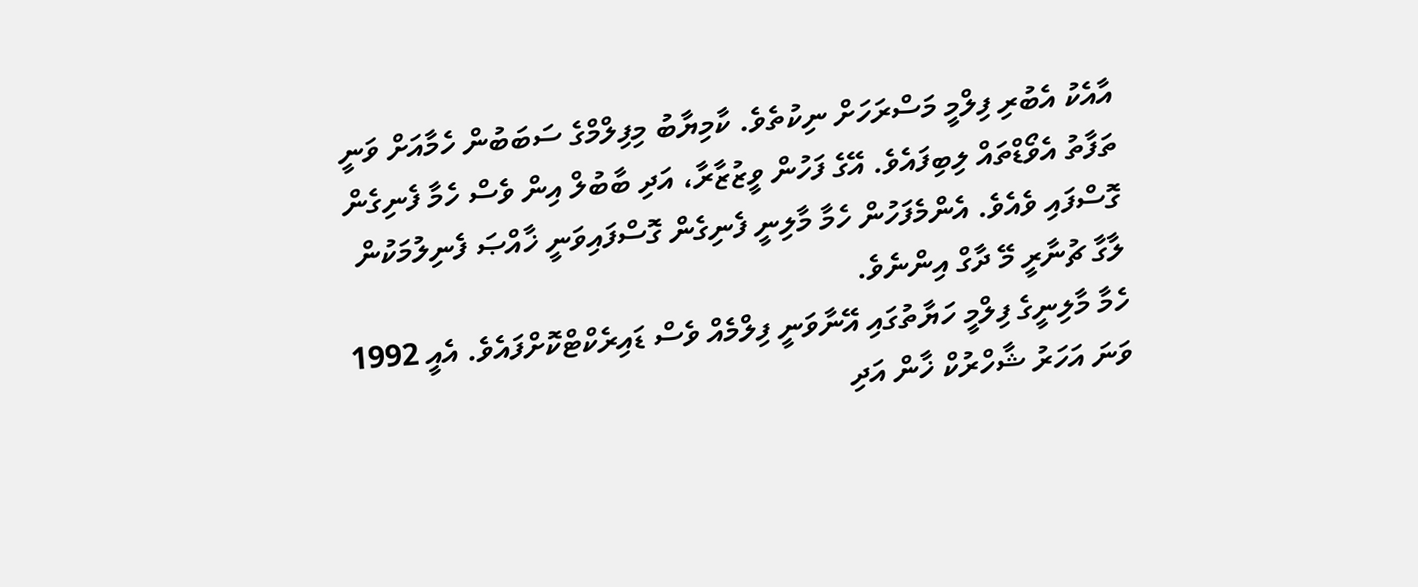އާއެކު އެބުރި ފިލްމީ މަސްރަހަށް ނިކުތެވެ. ކާމިޔާބު މިފިލްމްގެ ސަބަބުން ހެމާއަށް ވަނީ ތަފާތު އެވޯޑްތައް ލިބިފައެވެ. އޭގެ ފަހުން ވީޒުޒާރާ، އަދި ބާބުލް އިން ވެސް ހެމާ ފެނިގެން ގޮސްފައި ވެއެވެ. އެންމެފަހުން ހެމާ މާލިނީ ފެނިގެން ގޮސްފައިވަނީ ޚާއްޞަ ފެނިލުމަކުން ލާގާ ޗުނާރީ މޭ ދާގް އިންނެވެ.
ހެމާ މާލިނީގެ ފިލްމީ ހަޔާތުގައި އޭނާވަނީ ފިލްމެއް ވެސް ޑައިރެކްޓްކޮށްފައެވެ. އެއީ 1992 ވަނަ އަހަރު ޝާހްރުކް ޚާން އަދި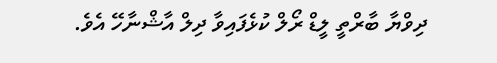ދިވްޔާ ބާރްތީ ލީޑް ރޯލް ކުޅެފައިވާ ދިލް އާޝްނާހޭ އެވެ.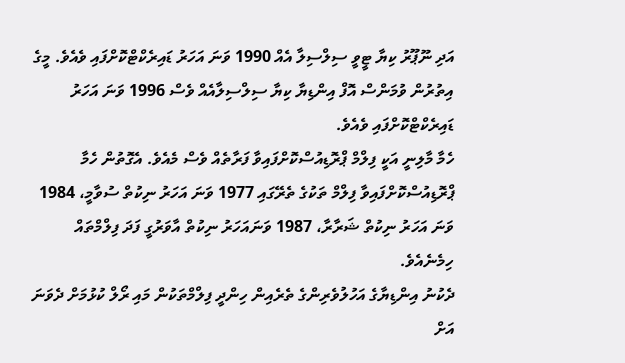އަދި ނޫޕޫރު ކިޔާ ޓީވީ ސިލްސިލާ އެއް 1990 ވަނަ އަހަރު ޑައިރެކްޓްކޮށްފައި ވެއެވެ. މީގެ އިތުރުން ވުމަންސް އޮފް އިންޑިޔާ ކިޔާ ސިލްސިލާއެއް ވެސް 1996 ވަނަ އަހަރު ޑައިރެކްޓްކޮށްފައި ވެއެވެ.
ހެމާ މާލިނީ އަކީ ފިލްމް ޕްރޮޑިއުސްކޮށްފައިވާ ފަރާތެއް ވެސް މެއެވެ. އެގޮތުން ހެމާ ޕްރޮޑިއުސްކޮށްފައިވާ ފިލްމް ތަކުގެ ތެރޭގައި 1977 ވަނަ އަހަރު ނިކުތް ސުވާމީ، 1984 ވަނަ އަހަރު ނިކުތް ޝަރާރާ، 1987 ވަނައަހަރު ނިކުތް އާވަރުގީ ފަދަ ފިލްމްތައް ހިމެނެއެވެ.
ދެކުނު އިންޑިޔާގެ އަހުލުވެރިންގެ ތެރެއިން ހިންދީ ފިލްމްތަކުން މައި ރޯލް ކުޅުމަށް ދެވަނަ އަށް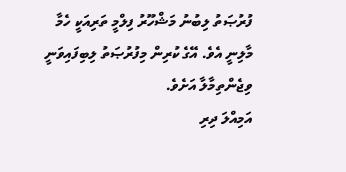ފުރުޞަތު ލިބުނު މަޝްހޫރު ފިލްމީ ތަރިއަކީ ހެމާ މާލިނީ އެވެ. އޭގެ ކުރިން މިފުރުޞަތު ލިބިފައިވަނީ ވިޖެންތިމާލާ އަށެވެ.
އަމިއްލަ ދިރި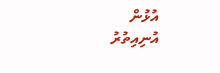އުޅުން
އުނިއިތުރު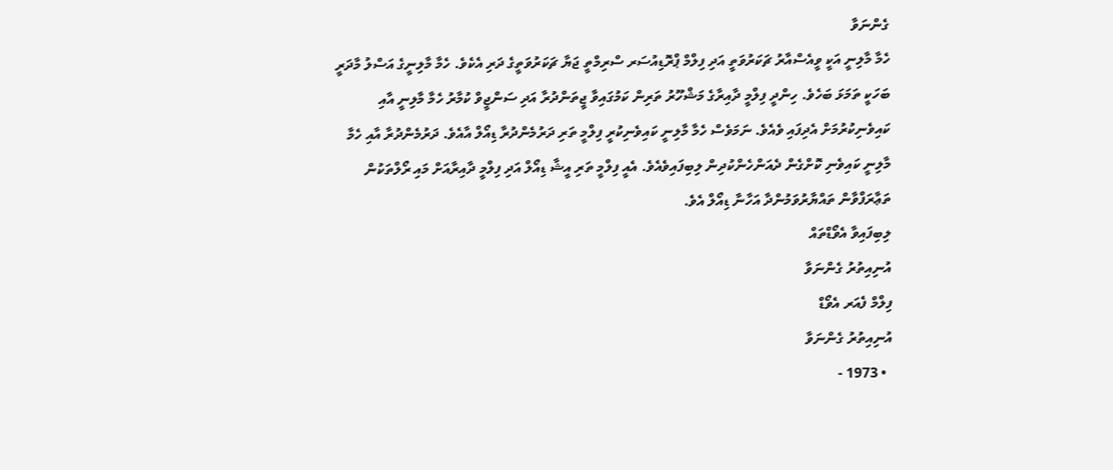ގެންނަވާ
ހެމާ މާލިނީ އަކީ ވީއެސްއާރު ޗަކަރުވަތީ އަދި ފިލްމް ޕްރޮޑިއުސަރ ސްރިމްތީ ޖަޔާ ޗަކަރުވަތީގެ ދަރި އެކެވެ. ހެމާ މާލިނީގެ އަސްލު މާދަރީ ބަހަކީ ތަމަޅަ ބަހެވެ. ހިންދީ ފިލްމީ ދާއިރާގެ މަޝްހޫރު ތަރިން ކަމުގައިވާ ޖީތަންދުރާ އަދި ސަންޖީވް ކުމާރު ހެމާ މާލިނީ އާއި ކައިވެނިކުރުމަށް އެދިފައި ވެއެވެ. ނަމަވެސް ހެމާ މާލިނީ ކައިވެނިކުރީ ފިލްމީ ތަރި ދަރުމެންދުރާ ޑިއޯލް އާއެވެ. ދަރުމެންދުރާ އާއި ހެމާ މާލިނީ ކައިވެނި ކޮށްގެން ދެއަންހެންކުދިން ލިބިފައިވެއެވެ. އެއީ ފިލްމީ ތަރި އީޝާ ޑިއޯލް އަދި ފިލްމީ ދާއިރާއަށް މައި ރޯލްތަކުން ތަޢާރަފްވާން ތައްޔާރުވަމުންދާ އަހާނާ ޑިއޯލް އެވެ.
ލިބިފައިވާ އެވޯޑްތައް
އުނިއިތުރު ގެންނަވާ
ފިލްމް ފެއަރ އެވޯޑް
އުނިއިތުރު ގެންނަވާ
  • 1973 -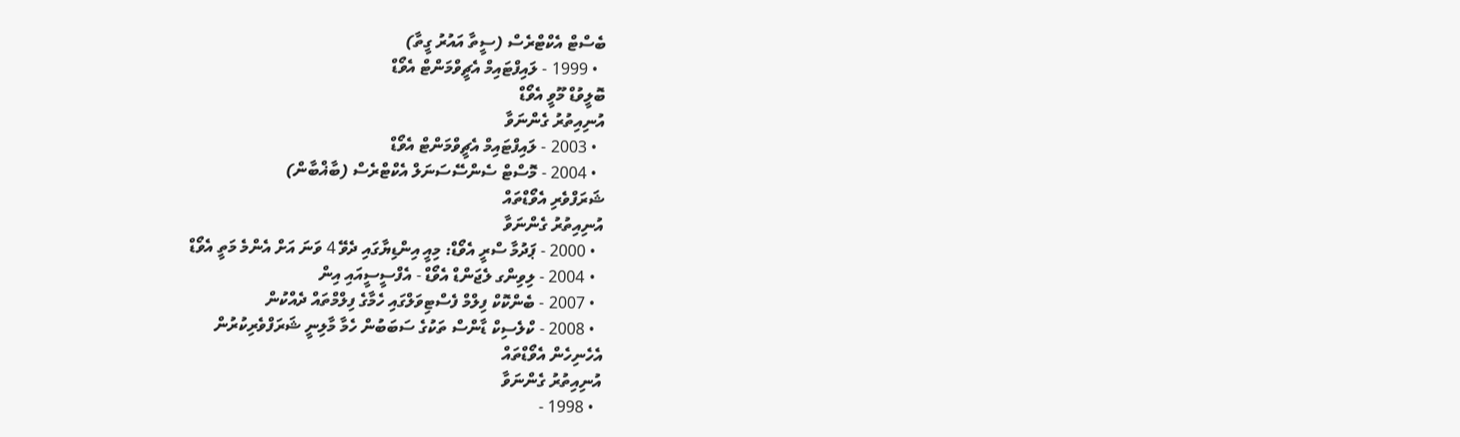ބެސްޓް އެކްޓްރެސް (ސީތާ އައުރު ގީތާ)
  • 1999 - ލައިފްޓައިމް އެޗީވްމަންޓް އެވޯޑް
ބޮލީވުޑް މޫވީ އެވޯޑް
އުނިއިތުރު ގެންނަވާ
  • 2003 - ލައިފްޓައިމް އެޗީވްމަންޓް އެވޯޑް
  • 2004 - މޮސްޓް ސެންސޭސަނަލް އެކްޓްރެސް (ބާޣްބާން)
ޝަރަފްވެރި އެވޯޑްތައް
އުނިއިތުރު ގެންނަވާ
  • 2000 - ޕަދުމާ ސްރީ އެވޯޑް: މިއީ އިންޑިޔާގައި ދެވޭ 4 ވަނަ އަށް އެންމެ މަތީ އެވޯޑް
  • 2004 - ލިވިންގ ލެޖަންޑް އެވޯޑް - އެފްސީސީއައި އިން
  • 2007 - ބެންކޮކް ފިލްމް ފެސްޓިވަލްގައި ހެމާގެ ފިލްމްތައް ދެއްކުން
  • 2008 - ކްލެސިކް ޑާންސް ތަކުގެ ސަބަބުން ހެމާ މާލިނީ ޝަރަފްވެރިކުރުން
އެހެނިހެން އެވޯޑްތައް
އުނިއިތުރު ގެންނަވާ
  • 1998 -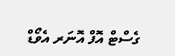ގެސްޓް އޮފް އޮނަރ އެވޯޑް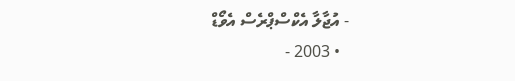- އުޖާލާ އެކްސްޕްރެސް އެވޯޑް
  • 2003 -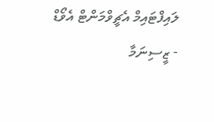ލައިފްޓައިމް އެޗީވްމަންޓް އެވޯޑް - ޒީސިނަމާ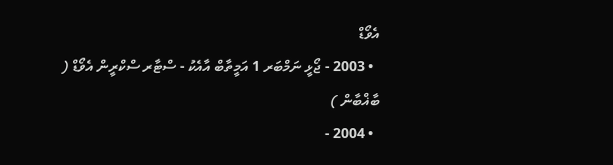އެވޯޑް
  • 2003 - ޖޯޅީ ނަމްބަރ 1 އަމީތާބް އާއެކު - ސްޓާރ ސްކްރީން އެވޯޑް ( ބާޣްބާން )
  • 2004 -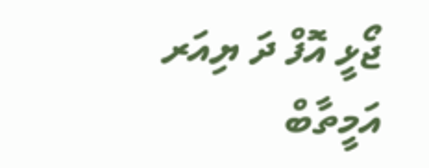ޖޯޅީ އޮފް ދަ ޔިއަރ އަމީތާބް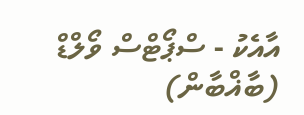އާއެކު - ސްޕޯޓްސް ވޯލްޑް (ބާޣްބާން)